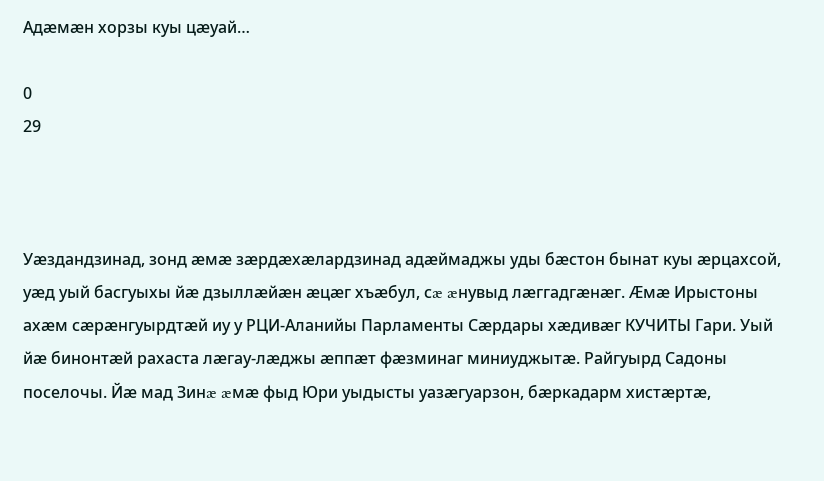Адæмæн хорзы куы цæуай…

0
29



Уæздандзинад, зонд æмæ зæрдæхæлардзинад адæймаджы уды бæстон бынат куы æрцахсой, уæд уый басгуыхы йæ дзыллæйæн æцæг хъæбул, сæ æнувыд лæггадгæнæг. Æмæ Ирыстоны ахæм сæрæнгуырдтæй иу у РЦИ-Аланийы Парламенты Сæрдары хæдивæг КУЧИТЫ Гари. Уый йæ бинонтæй рахаста лæгау-лæджы æппæт фæзминаг миниуджытæ. Райгуырд Садоны поселочы. Йæ мад Зинæ æмæ фыд Юри уыдысты уазæгуарзон, бæркадарм хистæртæ,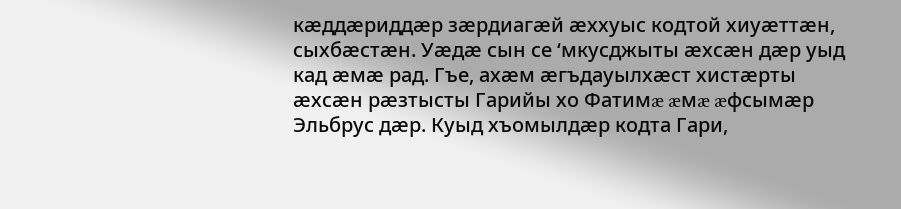кæддæриддæр зæрдиагæй æххуыс кодтой хиуæттæн, сыхбæстæн. Уæдæ сын се ‘мкусджыты æхсæн дæр уыд кад æмæ рад. Гъе, ахæм æгъдауылхæст хистæрты æхсæн рæзтысты Гарийы хо Фатимæ æмæ æфсымæр Эльбрус дæр. Куыд хъомылдæр кодта Гари,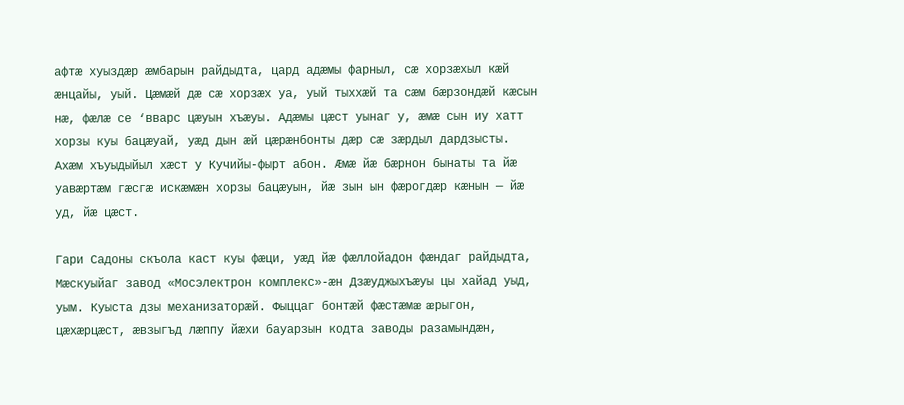афтæ хуыздæр æмбарын райдыдта, цард адæмы фарныл, сæ хорзæхыл кæй æнцайы, уый. Цæмæй дæ сæ хорзæх уа, уый тыххæй та сæм бæрзондæй кæсын нæ, фæлæ се ‘вварс цæуын хъæуы. Адæмы цæст уынаг у, æмæ сын иу хатт хорзы куы бацæуай, уæд дын æй цæрæнбонты дæр сæ зæрдыл дардзысты. Ахæм хъуыдыйыл хæст у Кучийы-фырт абон. Æмæ йæ бæрнон бынаты та йæ уавæртæм гæсгæ искæмæн хорзы бацæуын, йæ зын ын фæрогдæр кæнын — йæ уд, йæ цæст.

Гари Садоны скъола каст куы фæци, уæд йæ фæллойадон фæндаг райдыдта, Мæскуыйаг завод «Мосэлектрон комплекс»-æн Дзæуджыхъæуы цы хайад уыд, уым. Куыста дзы механизаторæй. Фыццаг бонтæй фæстæмæ æрыгон, цæхæрцæст, æвзыгъд лæппу йæхи бауарзын кодта заводы разамындæн,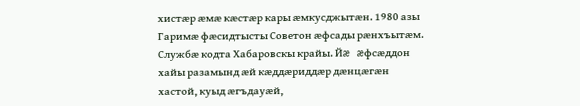хистæр æмæ кæстæр кары æмкусджытæн. 1980 азы Гаримæ фæсидтысты Советон æфсады рæнхъытæм. Службæ кодта Хабаровскы крайы. Йæ æфсæддон хайы разамынд æй кæддæриддæр дæнцæгæн хастой, куыд æгъдауæй,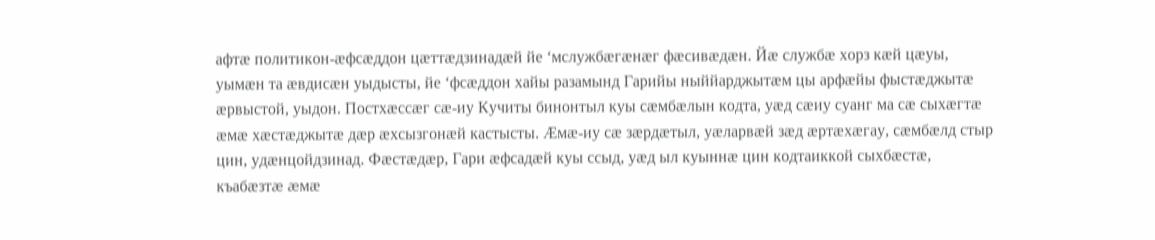афтæ политикон-æфсæддон цæттæдзинадæй йе ‘мслужбæгæнæг фæсивæдæн. Йæ службæ хорз кæй цæуы, уымæн та æвдисæн уыдысты, йе ‘фсæддон хайы разамынд Гарийы ныййарджытæм цы арфæйы фыстæджытæ æрвыстой, уыдон. Постхæссæг сæ-иу Кучиты бинонтыл куы сæмбæлын кодта, уæд сæиу суанг ма сæ сыхæгтæ æмæ хæстæджытæ дæр æхсызгонæй кастысты. Æмæ-иу сæ зæрдæтыл, уæларвæй зæд æртæхæгау, сæмбæлд стыр цин, удæнцойдзинад. Фæстæдæр, Гари æфсадæй куы ссыд, уæд ыл куыннæ цин кодтаиккой сыхбæстæ, къабæзтæ æмæ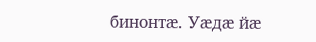бинонтæ. Уæдæ йæ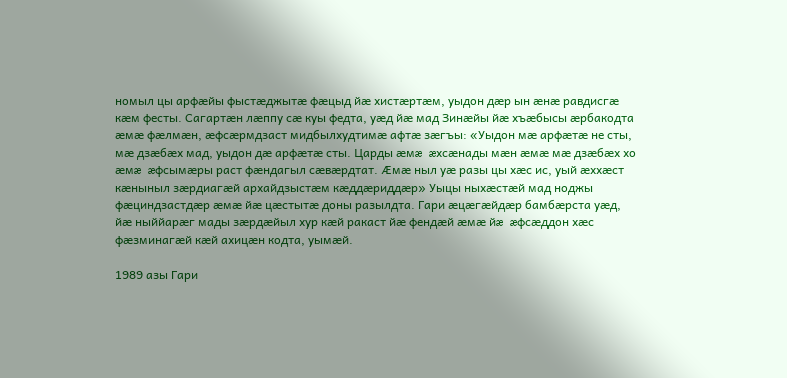номыл цы арфæйы фыстæджытæ фæцыд йæ хистæртæм, уыдон дæр ын æнæ равдисгæ кæм фесты. Сагартæн лæппу сæ куы федта, уæд йæ мад Зинæйы йæ хъæбысы æрбакодта æмæ фæлмæн, æфсæрмдзаст мидбылхудтимæ афтæ зæгъы: «Уыдон мæ арфæтæ не сты, мæ дзæбæх мад, уыдон дæ арфæтæ сты. Царды æмæ æхсæнады мæн æмæ мæ дзæбæх хо æмæ æфсымæры раст фæндагыл сæвæрдтат. Æмæ ныл уæ разы цы хæс ис, уый æххæст кæныныл зæрдиагæй архайдзыстæм кæддæриддæр» Уыцы ныхæстæй мад ноджы фæциндзастдæр æмæ йæ цæстытæ доны разылдта. Гари æцæгæйдæр бамбæрста уæд, йæ ныййарæг мады зæрдæйыл хур кæй ракаст йæ фендæй æмæ йæ æфсæддон хæс фæзминагæй кæй ахицæн кодта, уымæй.

1989 азы Гари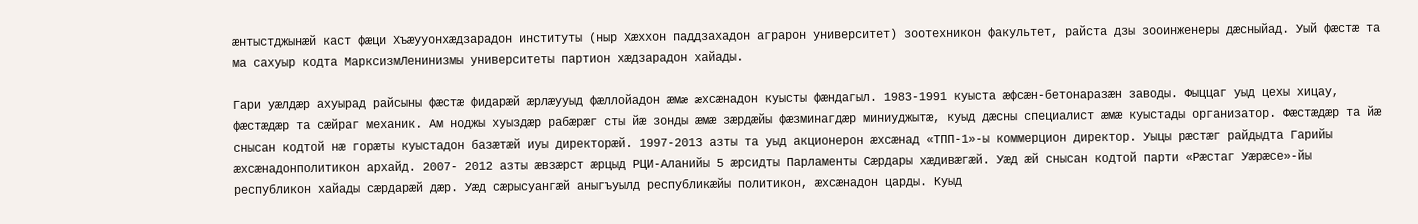æнтыстджынæй каст фæци Хъæууонхæдзарадон институты (ныр Хæххон паддзахадон аграрон университет) зоотехникон факультет, райста дзы зооинженеры дæсныйад. Уый фæстæ та ма сахуыр кодта МарксизмЛенинизмы университеты партион хæдзарадон хайады.

Гари уæлдæр ахуырад райсыны фæстæ фидарæй æрлæууыд фæллойадон æмæ æхсæнадон куысты фæндагыл. 1983-1991 куыста æфсæн-бетонаразæн заводы. Фыццаг уыд цехы хицау, фæстæдæр та сæйраг механик. Ам ноджы хуыздæр рабæрæг сты йæ зонды æмæ зæрдæйы фæзминагдæр миниуджытæ, куыд дæсны специалист æмæ куыстады организатор. Фæстæдæр та йæ снысан кодтой нæ горæты куыстадон базæтæй иуы директорæй. 1997-2013 азты та уыд акционерон æхсæнад «ТПП-1»-ы коммерцион директор. Уыцы рæстæг райдыдта Гарийы æхсæнадонполитикон архайд. 2007- 2012 азты æвзæрст æрцыд РЦИ-Аланийы 5 æрсидты Парламенты Сæрдары хæдивæгæй. Уæд æй снысан кодтой парти «Рæстаг Уæрæсе»-йы республикон хайады сæрдарæй дæр. Уæд сæрысуангæй аныгъуылд республикæйы политикон, æхсæнадон царды. Куыд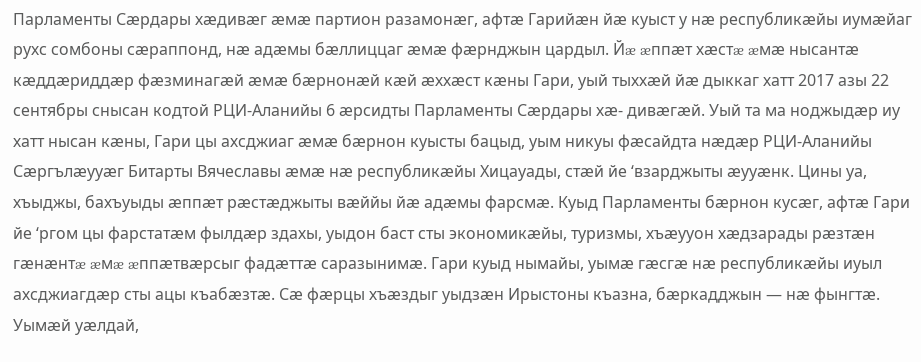Парламенты Сæрдары хæдивæг æмæ партион разамонæг, афтæ Гарийæн йæ куыст у нæ республикæйы иумæйаг рухс сомбоны сæраппонд, нæ адæмы бæллиццаг æмæ фæрнджын цардыл. Йæ æппæт хæстæ æмæ нысантæ кæддæриддæр фæзминагæй æмæ бæрнонæй кæй æххæст кæны Гари, уый тыххæй йæ дыккаг хатт 2017 азы 22 сентябры снысан кодтой РЦИ-Аланийы 6 æрсидты Парламенты Сæрдары хæ- дивæгæй. Уый та ма ноджыдæр иу хатт нысан кæны, Гари цы ахсджиаг æмæ бæрнон куысты бацыд, уым никуы фæсайдта нæдæр РЦИ-Аланийы Сæргълæууæг Битарты Вячеславы æмæ нæ республикæйы Хицауады, стæй йе ‘взарджыты æууæнк. Цины уа, хъыджы, бахъуыды æппæт рæстæджыты вæййы йæ адæмы фарсмæ. Куыд Парламенты бæрнон кусæг, афтæ Гари йе ‘ргом цы фарстатæм фылдæр здахы, уыдон баст сты экономикæйы, туризмы, хъæууон хæдзарады рæзтæн гæнæнтæ æмæ æппæтвæрсыг фадæттæ саразынимæ. Гари куыд нымайы, уымæ гæсгæ нæ республикæйы иуыл ахсджиагдæр сты ацы къабæзтæ. Сæ фæрцы хъæздыг уыдзæн Ирыстоны къазна, бæркадджын — нæ фынгтæ. Уымæй уæлдай,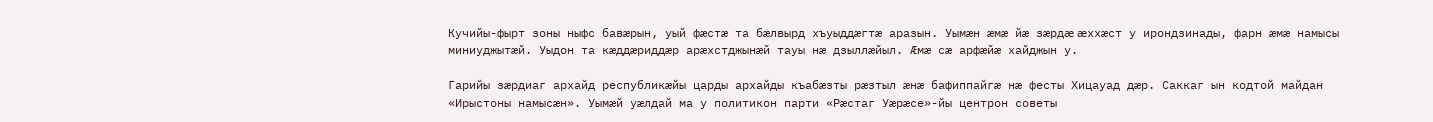Кучийы-фырт зоны ныфс бавæрын, уый фæстæ та бæлвырд хъуыддæгтæ аразын. Уымæн æмæ йæ зæрдæ æххæст у ирондзинады, фарн æмæ намысы миниуджытæй. Уыдон та кæддæриддæр арæхстджынæй тауы нæ дзыллæйыл. Æмæ сæ арфæйæ хайджын у.

Гарийы зæрдиаг архайд республикæйы царды архайды къабæзты рæзтыл æнæ бафиппайгæ нæ фесты Хицауад дæр. Саккаг ын кодтой майдан «Ирыстоны намысæн». Уымæй уæлдай ма у политикон парти «Рæстаг Уæрæсе»-йы центрон советы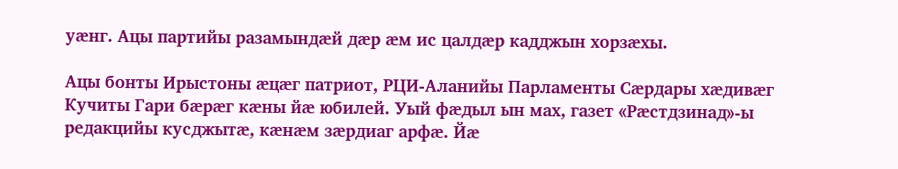уæнг. Ацы партийы разамындæй дæр æм ис цалдæр кадджын хорзæхы.

Ацы бонты Ирыстоны æцæг патриот, РЦИ-Аланийы Парламенты Сæрдары хæдивæг Кучиты Гари бæрæг кæны йæ юбилей. Уый фæдыл ын мах, газет «Рæстдзинад»-ы редакцийы кусджытæ, кæнæм зæрдиаг арфæ. Йæ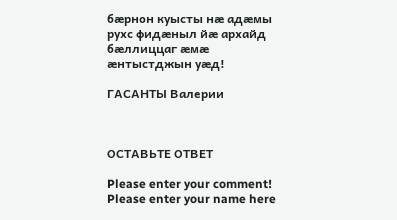бæрнон куысты нæ адæмы рухс фидæныл йæ архайд бæллиццаг æмæ æнтыстджын уæд!

ГАСАНТЫ Валерии



ОСТАВЬТЕ ОТВЕТ

Please enter your comment!
Please enter your name here